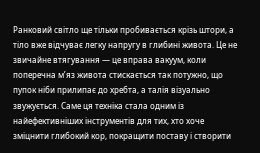Ранковий світло ще тільки пробивається крізь штори, а тіло вже відчуває легку напругу в глибині живота. Це не звичайне втягування — це вправа вакуум, коли поперечна м’яз живота стискається так потужно, що пупок ніби прилипає до хребта, а талія візуально звужується. Саме ця техніка стала одним із найефективніших інструментів для тих, хто хоче зміцнити глибокий кор, покращити поставу і створити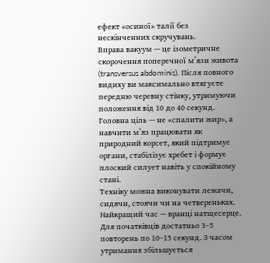ефект «осиної» талії без нескінченних скручувань.
Вправа вакуум — це ізометричне скорочення поперечної м’язи живота (transversus abdominis). Після повного видиху ви максимально втягуєте передню черевну стінку, утримуючи положення від 10 до 40 секунд. Головна ціль — не «спалити жир», а навчити м’яз працювати як природний корсет, який підтримує органи, стабілізує хребет і формує плоский силует навіть у спокійному стані.
Техніку можна виконувати лежачи, сидячи, стоячи чи на четвереньках. Найкращий час — вранці натщесерце. Для початківців достатньо 3–5 повторень по 10–15 секунд. З часом утримання збільшується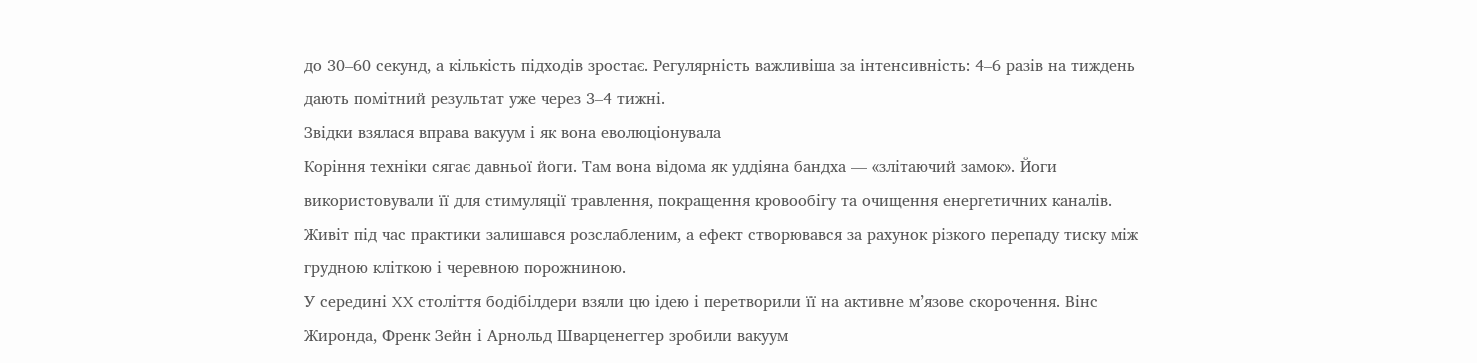до 30–60 секунд, а кількість підходів зростає. Регулярність важливіша за інтенсивність: 4–6 разів на тиждень дають помітний результат уже через 3–4 тижні.
Звідки взялася вправа вакуум і як вона еволюціонувала
Коріння техніки сягає давньої йоги. Там вона відома як уддіяна бандха — «злітаючий замок». Йоги використовували її для стимуляції травлення, покращення кровообігу та очищення енергетичних каналів. Живіт під час практики залишався розслабленим, а ефект створювався за рахунок різкого перепаду тиску між грудною кліткою і черевною порожниною.
У середині XX століття бодібілдери взяли цю ідею і перетворили її на активне м’язове скорочення. Вінс Жиронда, Френк Зейн і Арнольд Шварценеггер зробили вакуум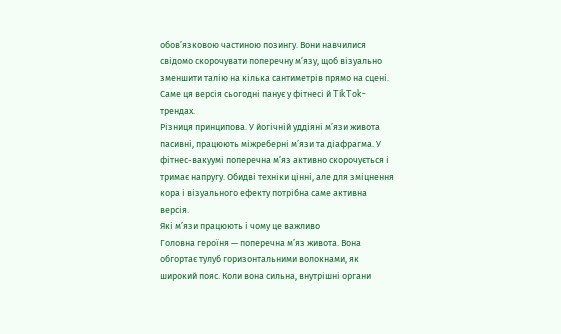обов’язковою частиною позингу. Вони навчилися свідомо скорочувати поперечну м’язу, щоб візуально зменшити талію на кілька сантиметрів прямо на сцені. Саме ця версія сьогодні панує у фітнесі й TikTok-трендах.
Різниця принципова. У йогічній уддіяні м’язи живота пасивні, працюють міжреберні м’язи та діафрагма. У фітнес-вакуумі поперечна м’яз активно скорочується і тримає напругу. Обидві техніки цінні, але для зміцнення кора і візуального ефекту потрібна саме активна версія.
Які м’язи працюють і чому це важливо
Головна героїня — поперечна м’яз живота. Вона обгортає тулуб горизонтальними волокнами, як широкий пояс. Коли вона сильна, внутрішні органи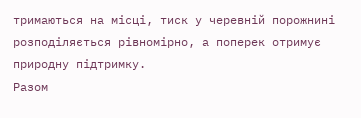тримаються на місці, тиск у черевній порожнині розподіляється рівномірно, а поперек отримує природну підтримку.
Разом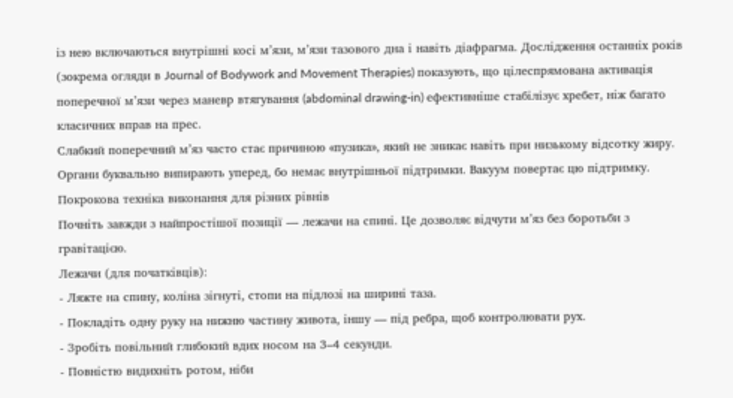із нею включаються внутрішні косі м’язи, м’язи тазового дна і навіть діафрагма. Дослідження останніх років (зокрема огляди в Journal of Bodywork and Movement Therapies) показують, що цілеспрямована активація поперечної м’язи через маневр втягування (abdominal drawing-in) ефективніше стабілізує хребет, ніж багато класичних вправ на прес.
Слабкий поперечний м’яз часто стає причиною «пузика», який не зникає навіть при низькому відсотку жиру. Органи буквально випирають уперед, бо немає внутрішньої підтримки. Вакуум повертає цю підтримку.
Покрокова техніка виконання для різних рівнів
Почніть завжди з найпростішої позиції — лежачи на спині. Це дозволяє відчути м’яз без боротьби з гравітацією.
Лежачи (для початківців):
- Ляжте на спину, коліна зігнуті, стопи на підлозі на ширині таза.
- Покладіть одну руку на нижню частину живота, іншу — під ребра, щоб контролювати рух.
- Зробіть повільний глибокий вдих носом на 3–4 секунди.
- Повністю видихніть ротом, ніби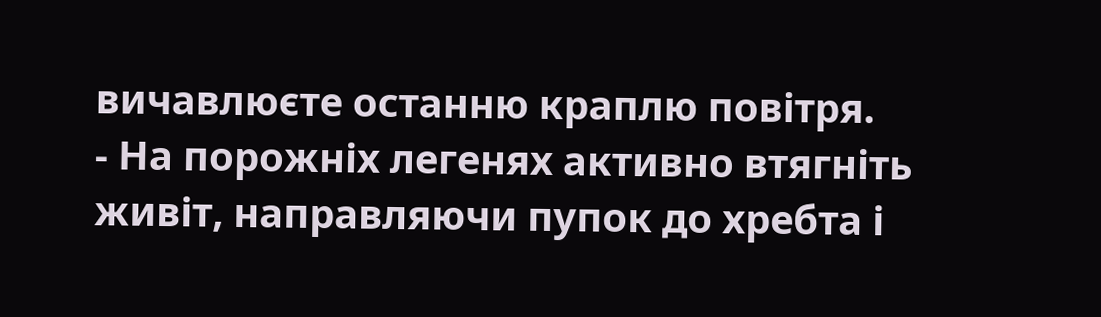вичавлюєте останню краплю повітря.
- На порожніх легенях активно втягніть живіт, направляючи пупок до хребта і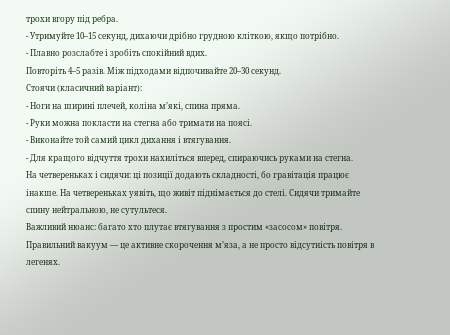трохи вгору під ребра.
- Утримуйте 10–15 секунд, дихаючи дрібно грудною кліткою, якщо потрібно.
- Плавно розслабте і зробіть спокійний вдих.
Повторіть 4–5 разів. Між підходами відпочивайте 20–30 секунд.
Стоячи (класичний варіант):
- Ноги на ширині плечей, коліна м’які, спина пряма.
- Руки можна покласти на стегна або тримати на поясі.
- Виконайте той самий цикл дихання і втягування.
- Для кращого відчуття трохи нахиліться вперед, спираючись руками на стегна.
На четвереньках і сидячи: ці позиції додають складності, бо гравітація працює інакше. На четвереньках уявіть, що живіт піднімається до стелі. Сидячи тримайте спину нейтральною, не сутультеся.
Важливий нюанс: багато хто плутає втягування з простим «засосом» повітря. Правильний вакуум — це активне скорочення м’яза, а не просто відсутність повітря в легенях.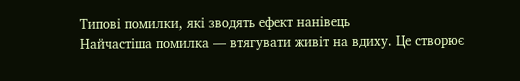Типові помилки, які зводять ефект нанівець
Найчастіша помилка — втягувати живіт на вдиху. Це створює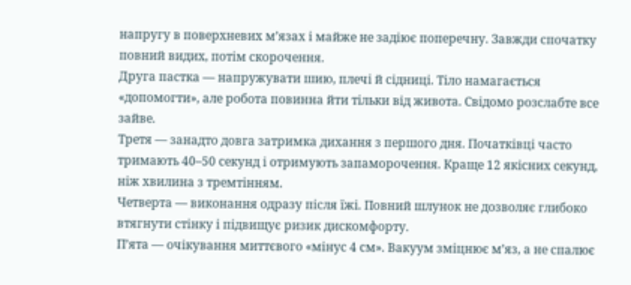напругу в поверхневих м’язах і майже не задіює поперечну. Завжди спочатку повний видих, потім скорочення.
Друга пастка — напружувати шию, плечі й сідниці. Тіло намагається «допомогти», але робота повинна йти тільки від живота. Свідомо розслабте все зайве.
Третя — занадто довга затримка дихання з першого дня. Початківці часто тримають 40–50 секунд і отримують запаморочення. Краще 12 якісних секунд, ніж хвилина з тремтінням.
Четверта — виконання одразу після їжі. Повний шлунок не дозволяє глибоко втягнути стінку і підвищує ризик дискомфорту.
П’ята — очікування миттєвого «мінус 4 см». Вакуум зміцнює м’яз, а не спалює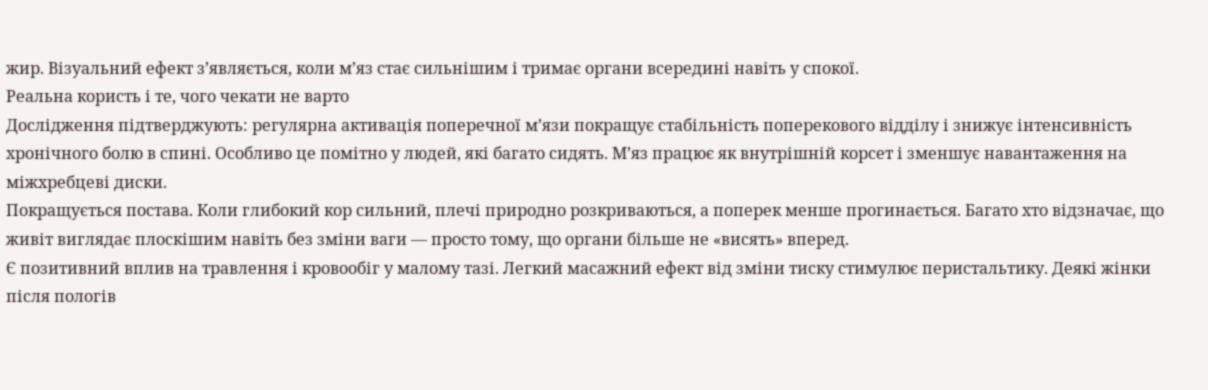жир. Візуальний ефект з’являється, коли м’яз стає сильнішим і тримає органи всередині навіть у спокої.
Реальна користь і те, чого чекати не варто
Дослідження підтверджують: регулярна активація поперечної м’язи покращує стабільність поперекового відділу і знижує інтенсивність хронічного болю в спині. Особливо це помітно у людей, які багато сидять. М’яз працює як внутрішній корсет і зменшує навантаження на міжхребцеві диски.
Покращується постава. Коли глибокий кор сильний, плечі природно розкриваються, а поперек менше прогинається. Багато хто відзначає, що живіт виглядає плоскішим навіть без зміни ваги — просто тому, що органи більше не «висять» вперед.
Є позитивний вплив на травлення і кровообіг у малому тазі. Легкий масажний ефект від зміни тиску стимулює перистальтику. Деякі жінки після пологів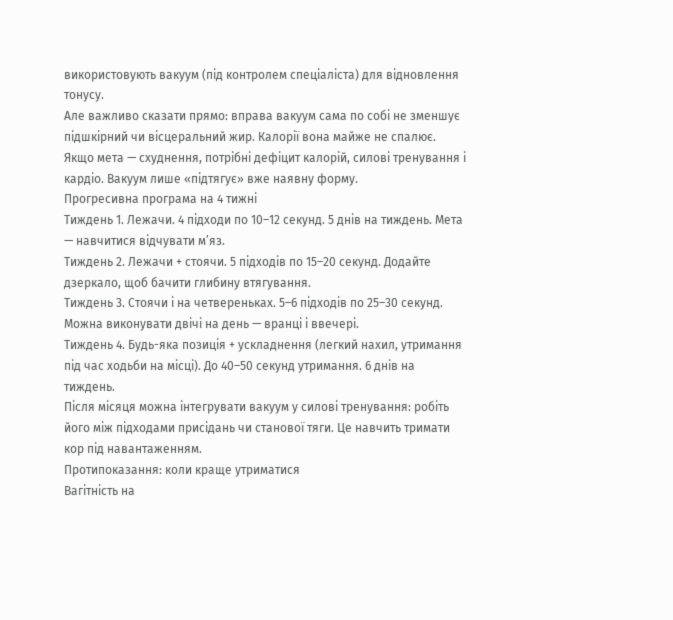використовують вакуум (під контролем спеціаліста) для відновлення тонусу.
Але важливо сказати прямо: вправа вакуум сама по собі не зменшує підшкірний чи вісцеральний жир. Калорії вона майже не спалює. Якщо мета — схуднення, потрібні дефіцит калорій, силові тренування і кардіо. Вакуум лише «підтягує» вже наявну форму.
Прогресивна програма на 4 тижні
Тиждень 1. Лежачи. 4 підходи по 10–12 секунд. 5 днів на тиждень. Мета — навчитися відчувати м’яз.
Тиждень 2. Лежачи + стоячи. 5 підходів по 15–20 секунд. Додайте дзеркало, щоб бачити глибину втягування.
Тиждень 3. Стоячи і на четвереньках. 5–6 підходів по 25–30 секунд. Можна виконувати двічі на день — вранці і ввечері.
Тиждень 4. Будь-яка позиція + ускладнення (легкий нахил, утримання під час ходьби на місці). До 40–50 секунд утримання. 6 днів на тиждень.
Після місяця можна інтегрувати вакуум у силові тренування: робіть його між підходами присідань чи станової тяги. Це навчить тримати кор під навантаженням.
Протипоказання: коли краще утриматися
Вагітність на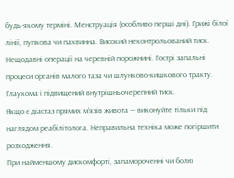будь-якому терміні. Менструація (особливо перші дні). Грижі білої лінії, пупкова чи пахвинна. Високий неконтрольований тиск. Нещодавні операції на черевній порожнині. Гострі запальні процеси органів малого таза чи шлунково-кишкового тракту. Глаукома і підвищений внутрішньочерепний тиск.
Якщо є діастаз прямих м’язів живота — виконуйте тільки під наглядом реабілітолога. Неправильна техніка може погіршити розходження.
При найменшому дискомфорті, запамороченні чи болю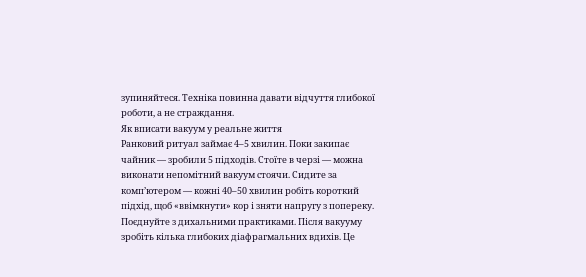зупиняйтеся. Техніка повинна давати відчуття глибокої роботи, а не страждання.
Як вписати вакуум у реальне життя
Ранковий ритуал займає 4–5 хвилин. Поки закипає чайник — зробили 5 підходів. Стоїте в черзі — можна виконати непомітний вакуум стоячи. Сидите за комп’ютером — кожні 40–50 хвилин робіть короткий підхід, щоб «ввімкнути» кор і зняти напругу з попереку.
Поєднуйте з дихальними практиками. Після вакууму зробіть кілька глибоких діафрагмальних вдихів. Це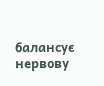балансує нервову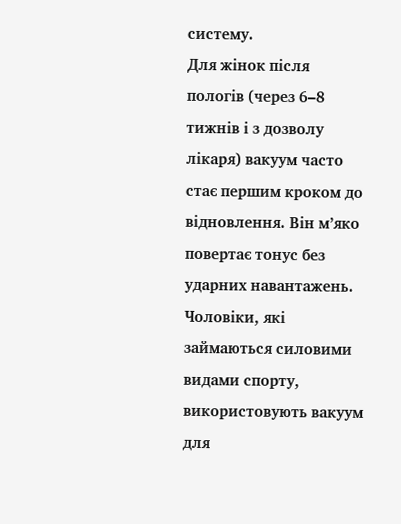систему.
Для жінок після пологів (через 6–8 тижнів і з дозволу лікаря) вакуум часто стає першим кроком до відновлення. Він м’яко повертає тонус без ударних навантажень.
Чоловіки, які займаються силовими видами спорту, використовують вакуум для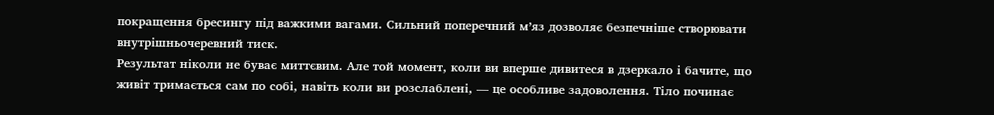покращення бресингу під важкими вагами. Сильний поперечний м’яз дозволяє безпечніше створювати внутрішньочеревний тиск.
Результат ніколи не буває миттєвим. Але той момент, коли ви вперше дивитеся в дзеркало і бачите, що живіт тримається сам по собі, навіть коли ви розслаблені, — це особливе задоволення. Тіло починає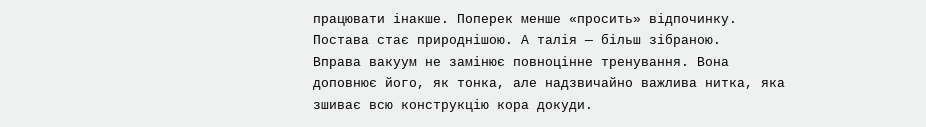працювати інакше. Поперек менше «просить» відпочинку. Постава стає природнішою. А талія — більш зібраною.
Вправа вакуум не замінює повноцінне тренування. Вона доповнює його, як тонка, але надзвичайно важлива нитка, яка зшиває всю конструкцію кора докуди.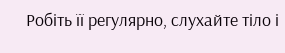Робіть її регулярно, слухайте тіло і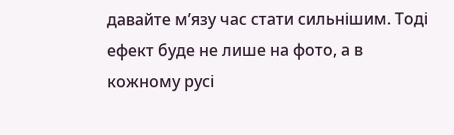давайте м’язу час стати сильнішим. Тоді ефект буде не лише на фото, а в кожному русі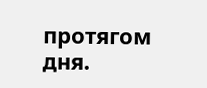протягом дня.